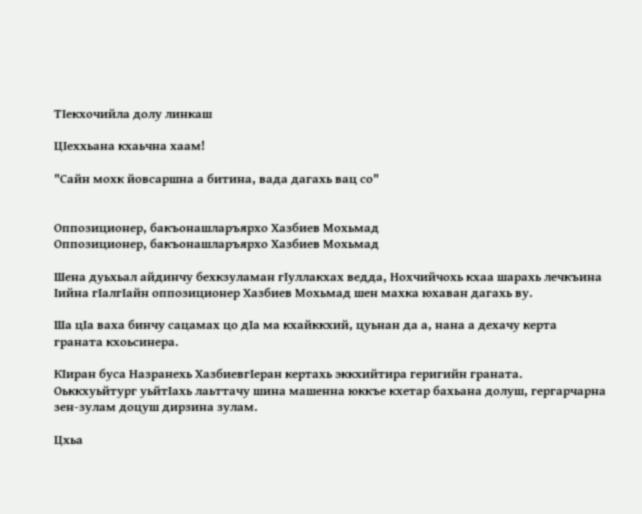ТIекхочийла долу линкаш

ЦIеххьана кхаьчна хаам!

"Сайн мохк йовсаршна а битина, вада дагахь вац со"


Оппозиционер, бакъонашларъярхо Хазбиев Мохьмад
Оппозиционер, бакъонашларъярхо Хазбиев Мохьмад

Шена дуьхьал айдинчу бехкзуламан гIуллакхах ведда, Нохчийчохь кхаа шарахь лечкъина Iийна гIалгIайн оппозиционер Хазбиев Мохьмад шен махка юхаван дагахь ву.

Ша цIа ваха бинчу сацамах цо дIа ма кхайккхий, цуьнан да а, нана а дехачу керта граната кхоьсинера.

КIиран буса Назранехь ХазбиевгIеран кертахь эккхийтира геригийн граната. Оьккхуьйтург уьйтIахь лаьттачу шина машенна юккъе кхетар бахьана долуш, гергарчарна зен-зулам доцуш дирзина зулам.

Цхьа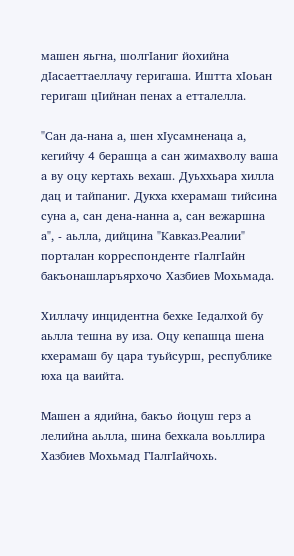машен яьгна, шолгIаниг йохийна дIасаеттаеллачу геригаша. Иштта хIоьан геригаш цIийнан пенах а етталелла.

"Сан да-нана а, шен хIусамненаца а, кегийчу 4 берашца а сан жимахволу ваша а ву оцу кертахь вехаш. Дуьххьара хилла дац и тайпаниг. Дукха кхерамаш тийсина суна а, сан дена-нанна а, сан вежаршна а", - аьлла, дийцина "Кавказ.Реалии" порталан корреспонденте гIалгIайн бакъонашларъярхочо Хазбиев Мохьмада.

Хиллачу инцидентна бехке Iедалхой бу аьлла тешна ву иза. Оцу кепашца шена кхерамаш бу цара туьйсурш, республике юха ца ваийта.

Машен а ядийна, бакъо йоцуш герз а лелийна аьлла, шина бехкала воьллира Хазбиев Мохьмад ГIалгIайчохь.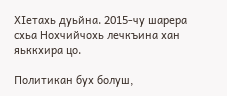ХIетахь дуьйна. 2015-чу шарера схьа Нохчийчохь лечкъина хан яьккхира цо.

Политикан бух болуш,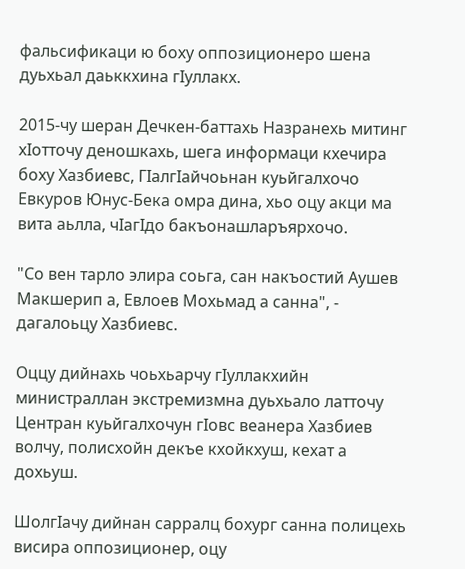фальсификаци ю боху оппозиционеро шена дуьхьал даьккхина гIуллакх.

2015-чу шеран Дечкен-баттахь Назранехь митинг хIотточу деношкахь, шега информаци кхечира боху Хазбиевс, ГIалгIайчоьнан куьйгалхочо Евкуров Юнус-Бека омра дина, хьо оцу акци ма вита аьлла, чIагIдо бакъонашларъярхочо.

"Со вен тарло элира соьга, сан накъостий Аушев Макшерип а, Евлоев Мохьмад а санна", - дагалоьцу Хазбиевс.

Оццу дийнахь чоьхьарчу гIуллакхийн министраллан экстремизмна дуьхьало латточу Центран куьйгалхочун гIовс веанера Хазбиев волчу, полисхойн декъе кхойкхуш, кехат а дохьуш.

ШолгIачу дийнан сарралц бохург санна полицехь висира оппозиционер, оцу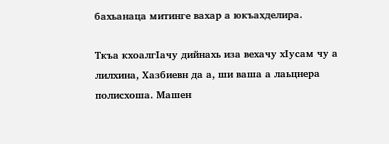бахьанаца митинге вахар а юкъахделира.

Ткъа кхоалгIачу дийнахь иза вехачу хIусам чу а лилхина, Хазбиевн да а, ши ваша а лаьцнера полисхоша. Машен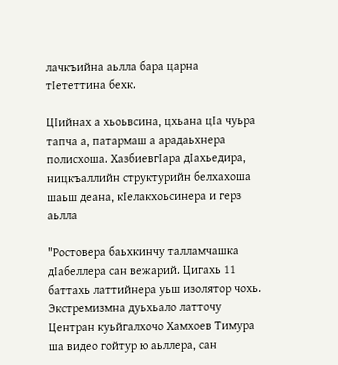лачкъийна аьлла бара царна тIететтина бехк.

ЦIийнах а хьоьвсина, цхьана цIа чуьра тапча а, патармаш а арадаьхнера полисхоша. ХазбиевгIара дIахьедира, ницкъаллийн структурийн белхахоша шаьш деана, кIелакхоьсинера и герз аьлла

"Ростовера баьхкинчу талламчашка дIабеллера сан вежарий. Цигахь 11 баттахь латтийнера уьш изолятор чохь. Экстремизмна дуьхьало латточу Центран куьйгалхочо Хамхоев Тимура ша видео гойтур ю аьллера, сан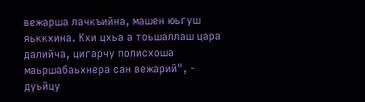вежарша лачкъийна, машен юьгуш яьккхина. Кхи цхьа а тоьшаллаш цара далийча, цигарчу полисхоша маьршабаьхнера сан вежарий", - дуьйцу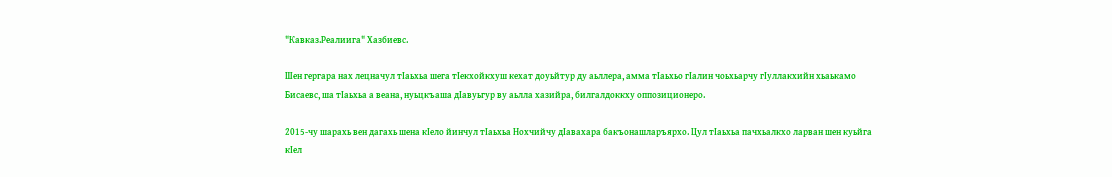"Кавказ.Реалиига" Хазбиевс.

Шен гергара нах лецначул тIаьхьа шега тIекхойкхуш кехат доуьйтур ду аьллера, амма тIаьхьо гIалин чоьхьарчу гIуллакхийн хьаькамо Бисаевс, ша тIаьхьа а веана, нуьцкъаша дIавуьгур ву аьлла хазийра, билгалдоккху оппозиционеро.

2015-чу шарахь вен дагахь шена кIело йинчул тIаьхьа Нохчийчу дIавахара бакъонашларъярхо. Цул тIаьхьа пачхьалкхо ларван шен куьйга кIел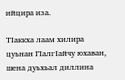ийцира иза.

ТIаккха лаам хилира цуьнан ГIалгIайчу юхаван, шена дуьхьал диллина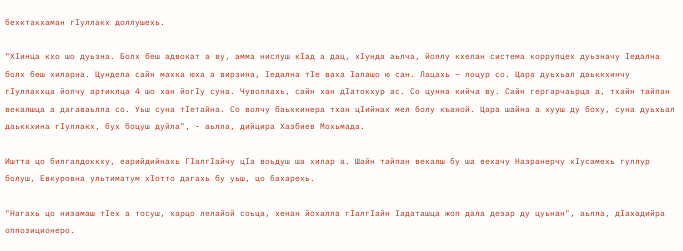бехктакхаман гIуллакх доллушехь.

"ХIинца кхо шо дуьзна. Болх беш адвокат а ву, амма нислуш кIад а дац, хIунда аьлча, йоллу кхелан система коррупцех дуьзначу Iедална болх беш хиларна. Цундела сайн махка юха а вирзина, Iедална тIе ваха Iалашо ю сан. Лацахь – лоцур со. Цара дуьхьал даьккхинчу гIуллакхца йолчу артиклца 4 шо хан йогIу суна. Чуволлахь, сайн хан дIатокхур ас. Со цунна кийча ву. Сайн гергарчаьрца а, тхайн тайпан векалшца а дагаваьлла со. Уьш суна тIетайна. Со волчу баьхкинера тхан цIийнах мел болу къаной. Цара шайна а хууш ду боху, суна дуьхьал даьккхина гIуллакх, бух боцуш дуйла", - аьлла, дийцира Хазбиев Мохьмада.

Иштта цо билгалдоккху, еарийдийнахь ГIалгIайчу цIа воьдуш ша хилар а. Шайн тайпан векалш бу ша вехачу Назранерчу хIусамехь гуллур болуш, Евкуровна ультиматум хIотто дагахь бу уьш, цо бахарехь.

"Нагахь цо низамаш тIех а тосуш, харцо лелайой соьца, хенан йохалла гIалгIайн Iадаташца жоп дала дезар ду цуьнан", аьлла, дIахадийра оппозиционеро.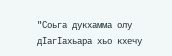"Соьга дукхамма олу дIагIахьара хьо кхечу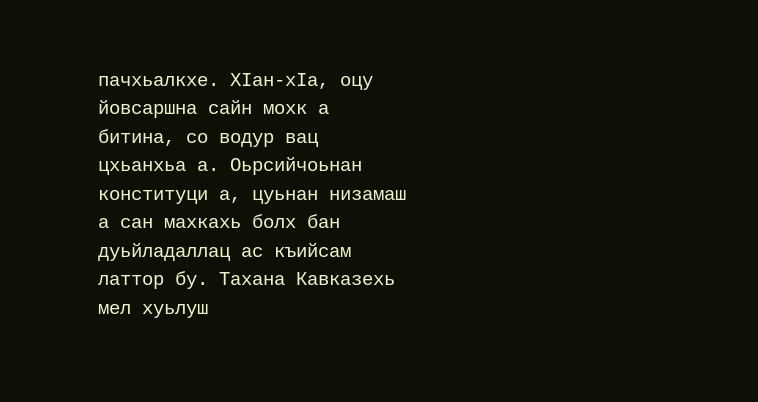пачхьалкхе. ХIан-хIа, оцу йовсаршна сайн мохк а битина, со водур вац цхьанхьа а. Оьрсийчоьнан конституци а, цуьнан низамаш а сан махкахь болх бан дуьйладаллац ас къийсам латтор бу. Тахана Кавказехь мел хуьлуш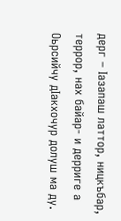дерг – Iазапаш латтор, ницкъбар, террор, нах байар- и дерриге а Оьрсийчу дIакхочур долуш ма ду.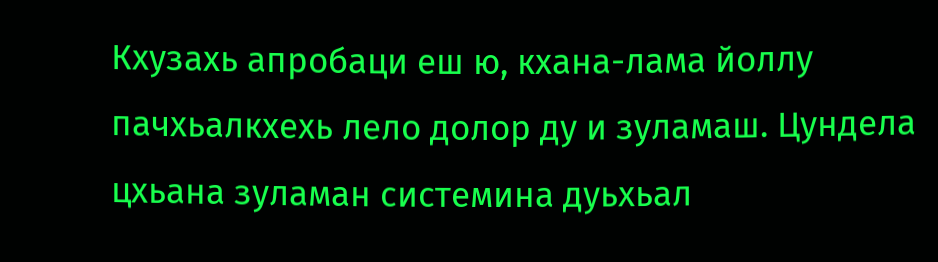Кхузахь апробаци еш ю, кхана-лама йоллу пачхьалкхехь лело долор ду и зуламаш. Цундела цхьана зуламан системина дуьхьал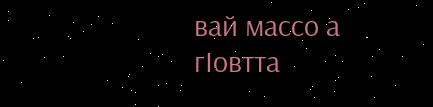вай массо а гIовтта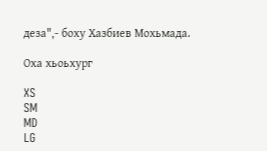деза",- боху Хазбиев Мохьмада.

Оха хьоьхург

XS
SM
MD
LG